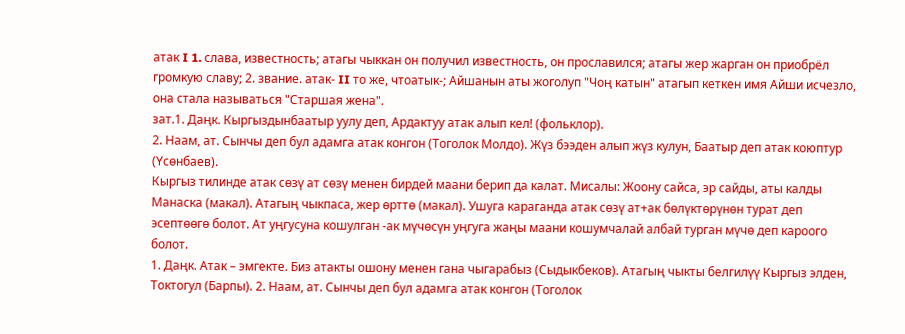атак I 1. слава, известность; атагы чыккан он получил известность, он прославился; атагы жер жарган он приобрёл громкую славу; 2. звание. атак- II то же, чтоатык-; Айшанын аты жоголуп "Чоң катын" атагып кеткен имя Айши исчезло, она стала называться "Старшая жена".
зат.1. Даңк. Кыргыздынбаатыр уулу деп, Ардактуу атак алып кел! (фольклор).
2. Наам, ат. Сынчы деп бул адамга атак конгон (Тоголок Молдо). Жүз бээден алып жүз кулун, Баатыр деп атак коюптур (Үсөнбаев).
Кыргыз тилинде атак сөзү ат сөзү менен бирдей маани берип да калат. Мисалы: Жоону сайса, эр сайды, аты калды Манаска (макал). Атагың чыкпаса, жер өрттө (макал). Ушуга караганда атак сөзү ат+ак бөлүктөрүнөн турат деп эсептөөгө болот. Ат уңгусуна кошулган -ак мүчөсүн уңгуга жаңы маани кошумчалай албай турган мүчө деп кароого болот.
1. Даңк. Атак – эмгекте. Биз атакты ошону менен гана чыгарабыз (Сыдыкбеков). Атагың чыкты белгилүү Кыргыз элден, Токтогул (Барпы). 2. Наам, ат. Сынчы деп бул адамга атак конгон (Тоголок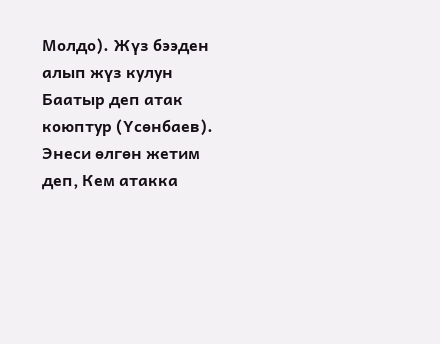Молдо). Жүз бээден алып жүз кулун Баатыр деп атак коюптур (Үсөнбаев). Энеси өлгөн жетим деп, Кем атакка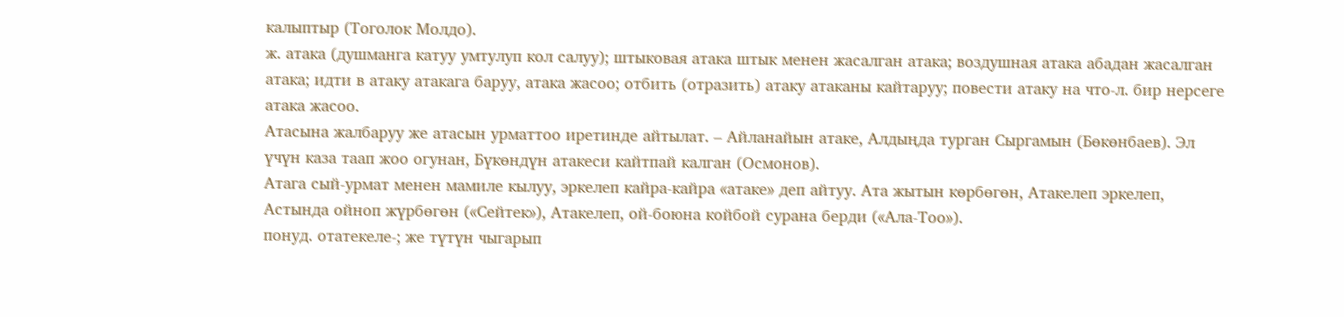калыптыр (Тоголок Молдо).
ж. атака (душманга катуу умтулуп кол салуу); штыковая атака штык менен жасалган атака; воздушная атака абадан жасалган атака; идти в атаку атакага баруу, атака жасоо; отбить (отразить) атаку атаканы кайтаруу; повести атаку на что-л. бир нерсеге атака жасоо.
Атасына жалбаруу же атасын урматтоо иретинде айтылат. – Айланайын атаке, Алдыңда турган Сыргамын (Бөкөнбаев). Эл үчүн каза таап жоо огунан, Бүкөндүн атакеси кайтпай калган (Осмонов).
Атага сый-урмат менен мамиле кылуу, эркелеп кайра-кайра «атаке» деп айтуу. Ата жытын көрбөгөн, Атакелеп эркелеп, Астында ойноп жүрбөгөн («Сейтек»), Атакелеп, ой-боюна койбой сурана берди («Ала-Тоо»).
понуд. отатекеле-; же түтүн чыгарып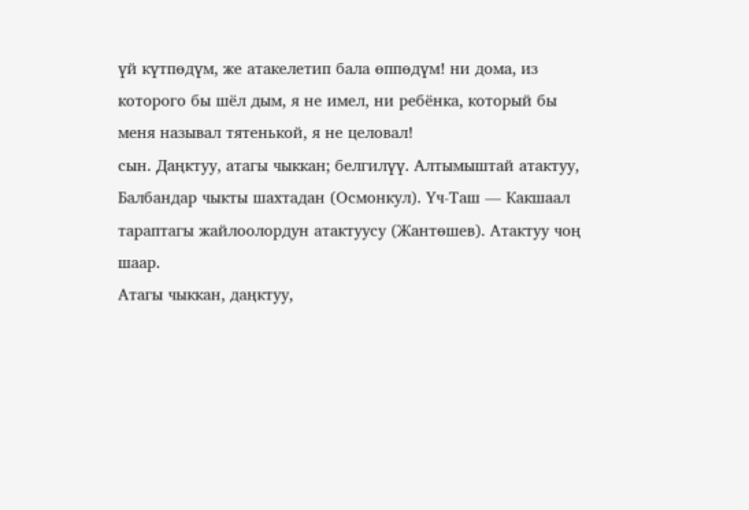үй күтпөдүм, же атакелетип бала өппөдүм! ни дома, из которого бы шёл дым, я не имел, ни ребёнка, который бы меня называл тятенькой, я не целовал!
сын. Даңктуу, атагы чыккан; белгилүү. Алтымыштай атактуу, Балбандар чыкты шахтадан (Осмонкул). Үч-Таш — Какшаал тараптагы жайлоолордун атактуусу (Жантөшев). Атактуу чоң шаар.
Атагы чыккан, даңктуу,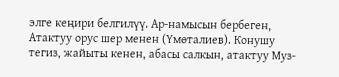элге кеңири белгилүү. Ар-намысын бербеген, Атактуу орус шер менен (Үмөталиев). Конушу тегиз, жайыты кенен, абасы салкын, атактуу Муз-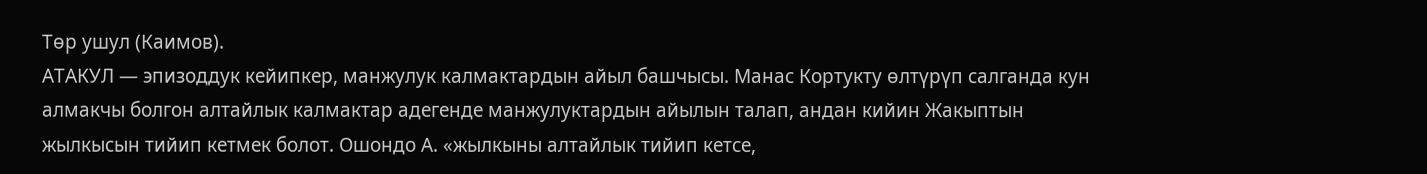Төр ушул (Каимов).
АТАКУЛ — эпизоддук кейипкер, манжулук калмактардын айыл башчысы. Манас Кортукту өлтүрүп салганда кун алмакчы болгон алтайлык калмактар адегенде манжулуктардын айылын талап, андан кийин Жакыптын жылкысын тийип кетмек болот. Ошондо А. «жылкыны алтайлык тийип кетсе,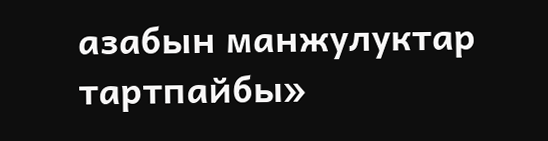азабын манжулуктар тартпайбы»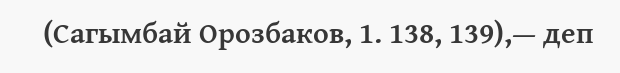(Сагымбай Орозбаков, 1. 138, 139),— деп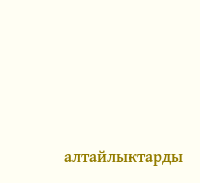алтайлыктарды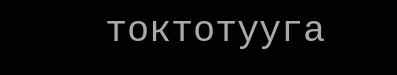токтотууга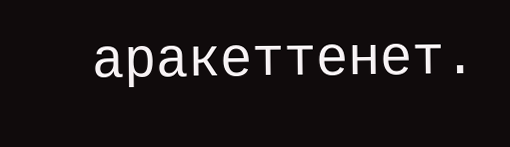аракеттенет.